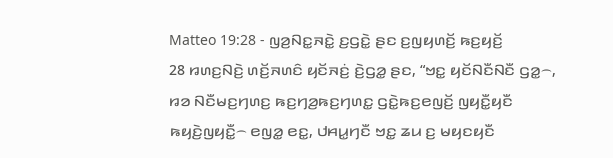Matteo 19:28 - ꤜꤤ꤬ꤡꤢ꤭ꤏꤢꤧ꤭ ꤢ꤬ꤞꤢꤧ꤭ ꤔꤢ ꤢ꤬ꤜꤟꤛꤢꤩ꤬ ꤒꤢ꤬ꤟꤢꤩ꤬
28 ꤙꤛꤢ꤬ꤡꤢꤧ꤬ ꤛꤢꤩ꤬ꤏꤛꤢꤨ ꤟꤢꤩꤏꤢꤦ꤬ ꤢꤧ꤬ꤞꤤ꤭ ꤔꤢ, “ꤠꤢ꤭ ꤟꤢꤩꤡꤢꤪꤡꤢꤪ ꤞꤤ꤭꤮, ꤙꤤ ꤡꤢꤪꤗꤢ꤬ꤚꤛꤢ꤬ ꤒꤢ꤬ꤚꤤ꤬ꤒꤢ꤬ꤚꤛꤢ꤭ ꤞꤢꤧ꤭ꤒꤢ꤬ꤕꤜꤢꤩ꤬ ꤜꤟꤢꤪ꤭ꤟꤢꤪ ꤒꤟꤢꤧ꤬ꤜꤟꤢꤪ꤭꤮ ꤕꤜꤤ꤭ ꤕꤢ꤭, ꤓꤌꤣ꤭ꤚꤢꤪ ꤠꤢ꤭ ꤘꤣ ꤢ꤬ ꤗꤟꤢꤟꤢꤪ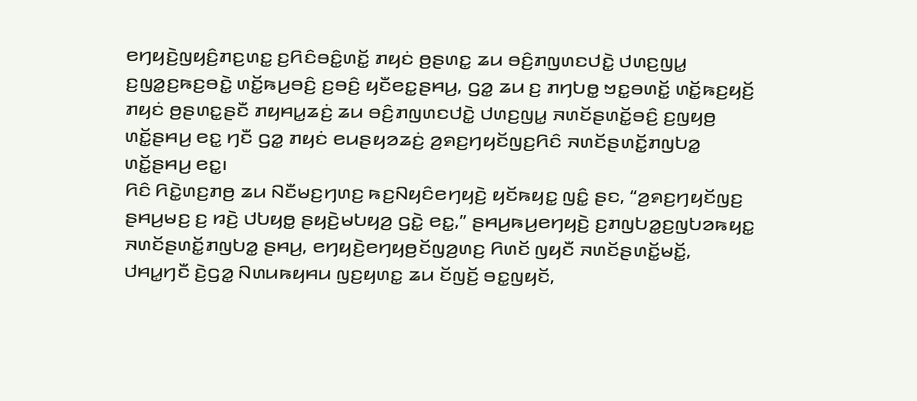ꤕꤚꤟꤢꤧ꤬ꤜꤟꤢꤨ꤬ꤊꤢ꤬ꤛꤢ꤭ ꤢ꤬ꤖꤢꤨꤋꤢꤨ꤭ꤛꤢꤩ꤭ ꤊꤟꤢꤦ ꤥ꤬ꤔꤛꤢ꤭ ꤘꤣ ꤋꤢꤨ꤬ꤊꤜꤛꤢꤓꤢꤧ꤭ ꤓꤛꤢ꤬ꤜꤣ꤭ ꤢ꤬ꤜꤤ꤭ꤢ꤬ꤒꤢ꤬ꤋꤢꤧ꤭ ꤛꤢꤩ꤭ꤒꤣ꤬ꤋꤢꤨ꤬ ꤢ꤬ꤋꤢꤨ꤬ ꤟꤢꤪꤕꤢ꤭ꤔꤌꤣ꤬, ꤞꤤ꤭ ꤘꤣ ꤢ꤬ ꤊꤚꤝꤥ꤭ ꤠꤢ꤭ꤋꤛꤢꤩ꤭ ꤛꤢꤩ꤭ꤒꤢ꤬ꤟꤢꤩ꤬ ꤊꤟꤢꤦ ꤥ꤬ꤔꤛꤢ꤭ꤔꤢꤪ ꤊꤟꤌꤣ꤭ꤘꤢꤦ꤬ ꤘꤣ ꤋꤢꤨ꤬ꤊꤜꤛꤢꤓꤢꤧ꤭ ꤓꤛꤢ꤬ꤜꤣ꤭ ꤏꤛꤢꤩꤔꤛꤢꤩ꤭ꤋꤢꤨ꤬ ꤢ꤬ꤜꤟꤥ꤬ ꤛꤢꤩ꤭ꤔꤌꤣ꤬ ꤕꤢ꤭ ꤚꤢꤪ ꤞꤤ꤭ ꤊꤟꤢꤦ ꤕꤣꤔꤟꤤꤘꤢꤦ꤬ ꤤ꤬ꤎꤢ꤬ꤚꤟꤢꤩꤜꤢ꤬ꤖꤢꤨ ꤏꤛꤢꤩꤔꤛꤢꤩ꤭ꤊꤜꤝꤤ꤭ ꤛꤢꤩ꤭ꤔꤌꤣ꤬ ꤕꤢ꤭꤯
ꤖꤢꤨ ꤖꤢꤧ꤭ꤛꤢ꤬ꤊꤥ꤬ ꤘꤣ ꤡꤢꤪꤗꤢ꤬ꤚꤛꤢ꤬ ꤒꤢ꤬ꤡꤟꤢꤨꤕꤚꤟꤢꤧ꤬ ꤟꤢꤩꤒꤟꤢ꤭ ꤜꤢꤨ꤭ ꤔꤢ, “ꤤ꤬ꤎꤢ꤬ꤚꤟꤢꤩꤜꤢ꤬ ꤔꤌꤣ꤬ꤗꤢ꤬ ꤢ꤬ ꤙꤢꤧ꤬ ꤓꤝꤟꤥ꤭ ꤔꤟꤢꤧ꤬ꤗꤝꤟꤤ꤬ ꤞꤢꤧ꤭ ꤕꤢ꤭,” ꤔꤌꤣ꤬ꤒꤣ꤬ꤕꤚꤟꤢꤧ꤬ ꤢ꤬ꤊꤜꤝꤤ꤭ꤢ꤬ꤜꤝꤤꤒꤟꤢ꤭ ꤏꤛꤢꤩꤔꤛꤢꤩ꤭ꤊꤜꤝꤤ꤭ ꤔꤌꤣ꤬, ꤕꤚꤟꤢꤧ꤬ꤕꤚꤟꤥ꤬ꤢꤩꤜꤤ꤬ꤛꤢ꤬ ꤖꤛꤢꤩ ꤜꤟꤢꤪ ꤏꤛꤢꤩꤔꤛꤢꤩ꤭ꤗꤢꤩ꤭,
ꤓꤌꤣ꤭ꤚꤢꤪ ꤢꤧ꤬ꤞꤤ꤭ ꤡꤛꤣꤒꤟꤌꤣ ꤜꤢ꤬ꤟꤛꤢ꤭ ꤘꤣ ꤢꤩꤜꤢꤩ꤬ ꤋꤢ꤭ꤜꤟꤢꤩ,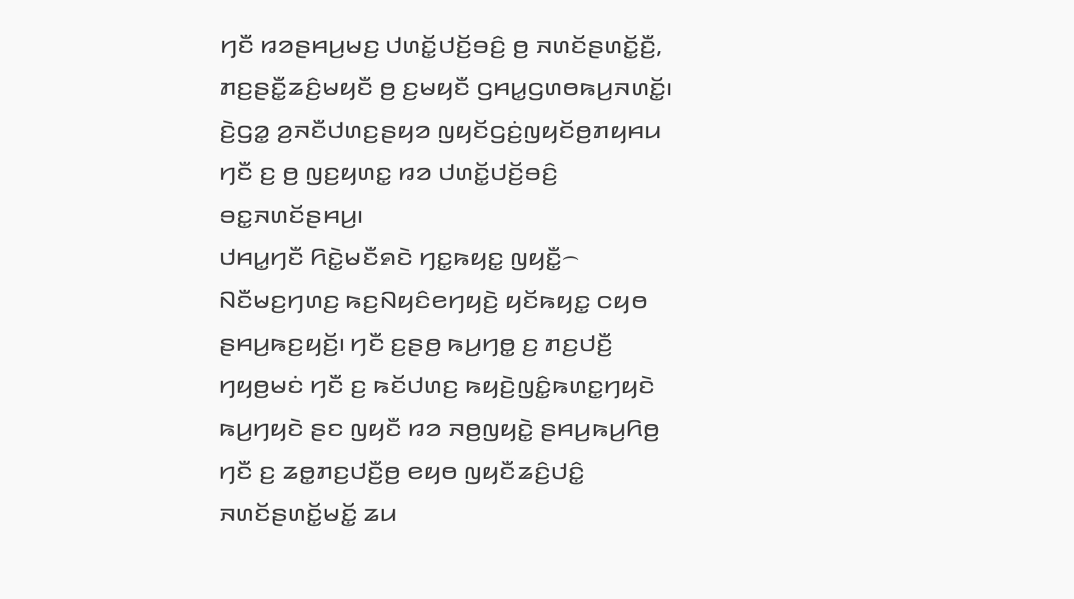ꤚꤢꤪ ꤙꤤꤔꤌꤣ꤬ꤗꤢ꤬ ꤓꤛꤢꤩ꤭ꤓꤢꤩ꤬ꤋꤢꤨ꤬ ꤥ꤬ ꤏꤛꤢꤩꤔꤛꤢꤩ꤭ꤢꤪ꤬, ꤊꤢ꤬ꤔꤢꤪ꤭ꤘꤢꤨ꤬ꤗꤟꤢꤪ ꤥ꤬ ꤢ꤬ꤗꤟꤢꤪ ꤞꤌꤣ꤭ꤞꤛꤥꤒꤣ꤬ꤏꤛꤢꤩ꤭꤯ ꤢꤧ꤬ꤞꤤ꤭ ꤤ꤬ꤏꤢꤪꤓꤛꤢ꤬ꤔꤟꤤ ꤜꤟꤢꤩꤞꤢꤦ꤬ꤜꤟꤢꤩꤥ꤬ꤊꤟꤌꤣ ꤚꤢꤪ ꤢ꤬ ꤥ꤬ ꤜꤢ꤬ꤟꤛꤢ꤭ ꤙꤤ ꤓꤛꤢꤩ꤭ꤓꤢꤩ꤬ꤋꤢꤨ꤬ ꤋꤢ꤭ꤏꤛꤢꤩꤔꤌꤣ꤬꤯
ꤓꤌꤣ꤭ꤚꤢꤪ ꤖꤢꤧ꤭ꤗꤢꤪꤎꤢꤧ ꤚꤢ꤭ꤒꤟꤢ꤭ ꤜꤟꤢꤪ꤭꤮ ꤡꤢꤪꤗꤢ꤬ꤚꤛꤢ꤬ ꤒꤢ꤬ꤡꤟꤢꤨꤕꤚꤟꤢꤧ꤬ ꤟꤢꤩꤒꤟꤢ꤭ ꤍꤟꤥ ꤔꤌꤣ꤬ꤒꤢ꤬ꤟꤢꤩ꤬꤯ ꤚꤢꤪ ꤢ꤬ꤔꤥ꤬ ꤒꤣ꤬ꤚꤥ꤭ ꤢ꤬ ꤊꤢ꤬ꤓꤢꤪ꤬ ꤚꤟꤥ꤬ꤗꤢꤦ ꤚꤢꤪ ꤢ꤬ ꤒꤢꤩꤓꤛꤢ꤬ ꤒꤟꤢꤧ꤬ꤜꤢꤨ꤭ꤒꤛꤢ꤭ꤚꤟꤢꤧ ꤒꤣ꤬ꤚꤟꤢꤧ ꤔꤢ ꤜꤟꤢꤪ ꤙꤤ ꤏꤥ꤬ꤜꤟꤢꤧ꤭ ꤔꤌꤣ꤬ꤒꤣ꤬ꤖꤥ꤬ ꤚꤢꤪ ꤢ꤬ ꤘꤥ꤭ꤊꤢ꤬ꤓꤢꤪ꤬ꤥ꤬ ꤕꤟꤥ ꤜꤟꤢꤪꤘꤢꤨ꤬ꤓꤢꤨ꤭ ꤏꤛꤢꤩꤔꤛꤢꤩ꤭ꤗꤢꤩ꤭ ꤘꤣ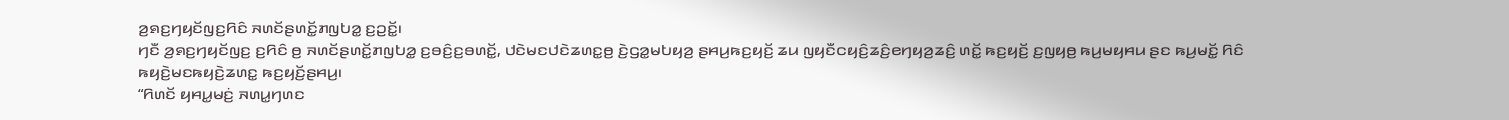ꤤ꤬ꤎꤢ꤬ꤚꤟꤢꤩꤜꤢ꤬ꤖꤢꤨ ꤏꤛꤢꤩꤔꤛꤢꤩ꤭ꤊꤜꤝꤤ꤭ ꤢ꤬ꤑꤢꤩ꤭꤯
ꤚꤢꤪ ꤤ꤬ꤎꤢ꤬ꤚꤟꤢꤩꤜꤢ꤬ ꤢ꤬ꤖꤢꤨ ꤥ꤬ ꤏꤛꤢꤩꤔꤛꤢꤩ꤭ꤊꤜꤝꤤ꤭ ꤢ꤬ꤋꤢꤨ꤬ꤢ꤬ꤋꤛꤢꤩ꤭, ꤓꤢꤧꤗꤢꤓꤢꤧꤘꤛꤢ꤭ꤥ꤬ ꤢꤧ꤬ꤞꤤ꤭ꤗꤝꤟꤤ꤬ ꤔꤌꤣ꤬ꤒꤢ꤬ꤟꤢꤩ꤬ ꤘꤣ ꤜꤟꤢꤪꤍꤟꤢꤨ꤬ꤘꤢꤨ꤬ꤕꤚꤟꤤ꤬ꤘꤢꤨ꤬ ꤛꤢꤩ꤭ ꤒꤢ꤬ꤟꤢꤩ꤬ ꤢ꤬ꤜꤟꤥ꤬ ꤒꤣ꤬ꤗꤟꤌꤣ ꤔꤢ ꤒꤣ꤬ꤗꤢꤩ꤭ ꤖꤢꤨ ꤒꤟꤢꤧ꤬ꤗꤢꤒꤟꤢꤧ꤬ꤘꤛꤢ꤭ ꤒꤢ꤬ꤟꤢꤩ꤬ꤔꤌꤣ꤬꤯
“ꤖꤛꤢꤩ ꤟꤌꤣ꤭ꤗꤢꤦ꤬ ꤏꤛꤣ꤭ꤚꤛꤢ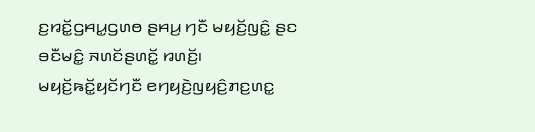ꤢ꤬ꤙꤢꤩ꤭ꤞꤌꤣ꤭ꤞꤛꤥ ꤔꤌꤣ꤬ ꤚꤢꤪ ꤗꤟꤢꤩ꤬ꤜꤢꤨ꤭ ꤔꤢ ꤋꤢꤪꤗꤢꤨ꤭ ꤏꤛꤢꤩꤔꤛꤢꤩ꤭ ꤙꤛꤢꤩ꤬꤯
ꤗꤟꤢꤩ꤬ꤒꤢꤩ꤭ꤟꤢꤩꤚꤢꤪ ꤕꤚꤟꤢꤧ꤬ꤜꤟꤢꤨ꤬ꤊꤢ꤬ꤛꤢ꤭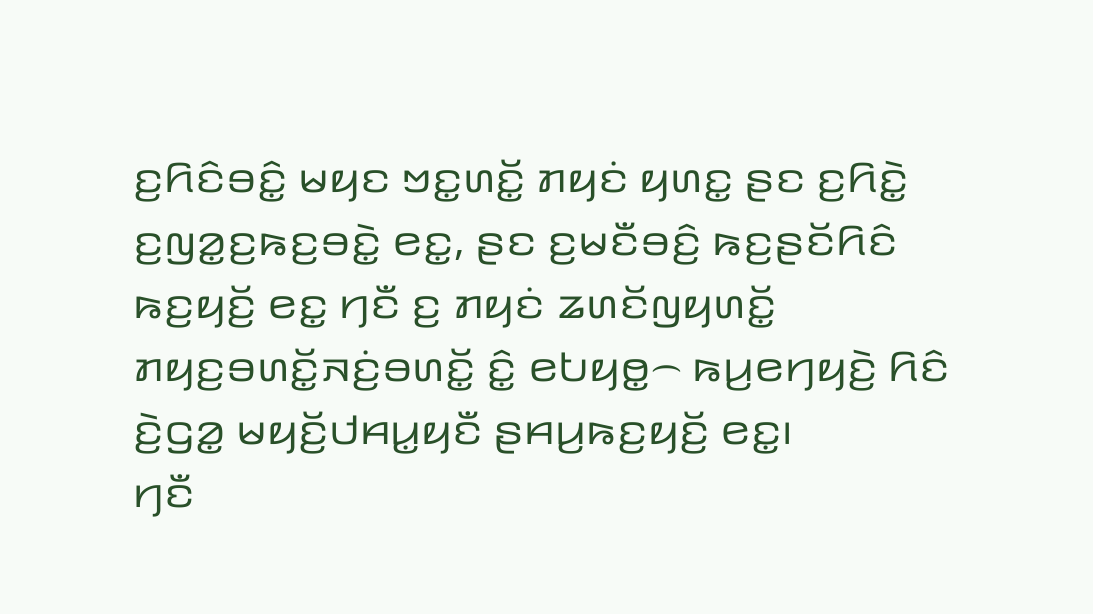ꤢ꤬ꤖꤢꤨꤋꤢꤨ꤭ ꤗꤟꤢ ꤠꤢ꤭ꤛꤢꤩ꤭ ꤊꤟꤢꤦ ꤟꤛꤢ꤭ ꤔꤢ ꤢ꤬ꤖꤢꤧ꤭ ꤢ꤬ꤜꤤ꤭ꤢ꤬ꤒꤢ꤬ꤋꤢꤧ꤭ ꤕꤢ꤭, ꤔꤢ ꤢ꤬ꤗꤢꤪꤋꤢꤨ꤬ ꤒꤢ꤬ꤔꤢꤩꤖꤢꤨ ꤒꤢ꤬ꤟꤢꤩ꤬ ꤕꤢ꤭ ꤚꤢꤪ ꤢ꤬ ꤊꤟꤢꤦ ꤘꤛꤢꤩꤜꤟꤛꤢꤩ꤭ ꤊꤟꤢ꤬ꤋꤛꤢꤩ꤭ꤏꤢꤦ꤬ꤋꤛꤢꤩ꤭ ꤢꤨ꤭ ꤕꤝꤟꤥ꤭꤮ ꤒꤣ꤬ꤕꤚꤟꤢꤧ꤬ ꤖꤢꤨ ꤢꤧ꤬ꤞꤤ꤭ ꤗꤟꤢꤩ꤬ꤓꤌꤣ꤭ꤟꤢꤪ ꤔꤌꤣ꤬ꤒꤢ꤬ꤟꤢꤩ꤬ ꤕꤢ꤭꤯
ꤚꤢꤪ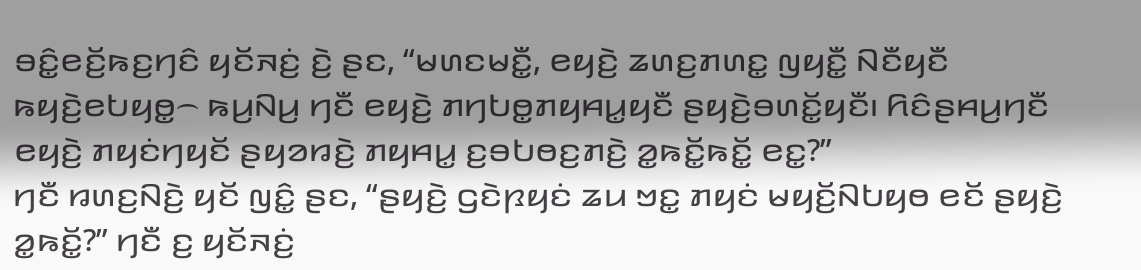ꤋꤢꤨ꤭ꤕꤢꤩ꤬ꤒꤢ꤬ꤚꤢꤨ ꤟꤢꤩꤏꤢꤦ꤬ ꤢꤧ꤬ ꤔꤢ, “ꤗꤛꤢꤗꤢꤪ꤭, ꤕꤟꤢꤧ꤬ ꤘꤛꤢ꤬ꤊꤛꤢ꤭ ꤜꤟꤢꤪ꤭ ꤡꤢꤪꤟꤢꤪ ꤒꤟꤢꤧ꤬ꤕꤝꤟꤥ꤭꤮ ꤒꤣ꤬ꤡꤣ꤬ ꤚꤢꤪ ꤕꤟꤢꤧ꤬ ꤊꤚꤝꤥ꤭ꤊꤟꤌꤣ꤭ꤟꤢꤪ ꤔꤟꤢꤧ꤬ꤋꤛꤢꤩ꤭ꤟꤢꤪ꤯ ꤖꤢꤨꤔꤌꤣ꤬ꤚꤢꤪ ꤕꤟꤢꤧ꤬ ꤊꤟꤢꤦꤚꤟꤢꤩ ꤔꤟꤤꤙꤢꤧ꤬ ꤊꤟꤌꤣ꤭ ꤢ꤬ꤋꤝꤥꤢ꤬ꤊꤢꤧ꤬ ꤤ꤭ꤒꤢꤩ꤭ꤒꤢꤩ꤭ ꤕꤢ꤭?”
ꤚꤢꤪ ꤙꤛꤢ꤬ꤡꤢꤧ꤬ ꤟꤢꤩ ꤜꤢꤨ꤭ ꤔꤢ, “ꤔꤟꤢꤧ꤬ ꤞꤢꤧꤐꤟꤢꤦ ꤘꤣ ꤠꤢ꤭ ꤊꤟꤢꤦ ꤗꤟꤢꤩ꤬ꤡꤝꤟꤥ ꤕꤢꤩ ꤔꤟꤢꤧ꤬ ꤤ꤭ꤒꤢꤩ꤭?” ꤚꤢꤪ ꤢ꤬ ꤟꤢꤩꤏꤢꤦ꤬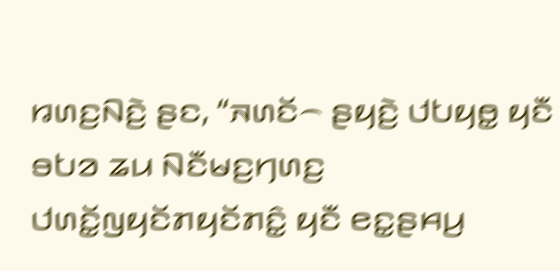ꤙꤛꤢ꤬ꤡꤢꤧ꤬ ꤔꤢ, “ꤏꤛꤢꤩ꤮ ꤔꤟꤢꤧ꤬ ꤓꤝꤟꤥ꤭ ꤟꤢꤪ ꤋꤝꤤ ꤘꤣ ꤡꤢꤪꤗꤢ꤬ꤚꤛꤢ꤬ ꤓꤛꤢꤩ꤭ꤜꤟꤢꤩꤊꤟꤢꤩꤊꤢꤨ꤭ ꤟꤢꤪ ꤕꤢ꤭ꤔꤌꤣ꤬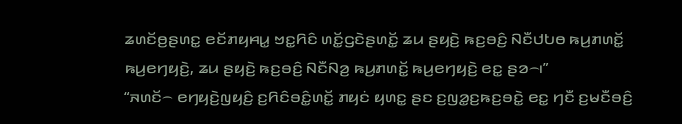ꤘꤛꤢꤩꤥ꤬ꤔꤛꤢ꤭ ꤕꤢꤩꤊꤟꤌꤣ꤭ ꤠꤢ꤭ꤖꤢꤨ ꤛꤢꤩ꤭ꤞꤢꤧꤔꤛꤢꤩ꤭ ꤘꤣ ꤔꤟꤢꤧ꤬ ꤒꤢ꤬ꤋꤢꤨ꤬ ꤡꤢꤪꤓꤝꤥ ꤒꤣ꤬ꤊꤛꤢꤩ꤭ ꤒꤣ꤬ꤕꤚꤟꤢꤧ꤬, ꤘꤣ ꤔꤟꤢꤧ꤬ ꤒꤢ꤬ꤋꤢꤨ꤬ ꤡꤢꤪꤡꤤ꤬ ꤒꤣ꤬ꤊꤛꤢꤩ꤭ ꤒꤣ꤬ꤕꤚꤟꤢꤧ꤬ ꤕꤢ꤭ ꤔꤤ꤮꤯”
“ꤏꤛꤢꤩ꤮ ꤕꤚꤟꤢꤧ꤬ꤜꤟꤢꤨ꤬ ꤢ꤬ꤖꤢꤨꤋꤢꤨ꤭ꤛꤢꤩ꤭ ꤊꤟꤢꤦ ꤟꤛꤢ꤭ ꤔꤢ ꤢ꤬ꤜꤤ꤭ꤢ꤬ꤒꤢ꤬ꤋꤢꤧ꤭ ꤕꤢ꤭ ꤚꤢꤪ ꤢ꤬ꤗꤢꤪꤋꤢꤨ꤬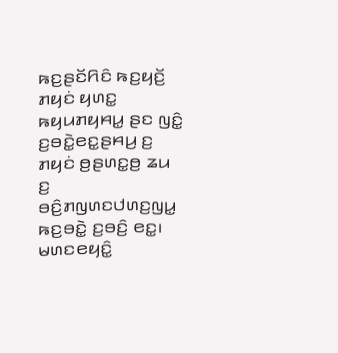ꤒꤢ꤬ꤔꤢꤩꤖꤢꤨ ꤒꤢ꤬ꤟꤢꤩ꤬ ꤊꤟꤢꤦ ꤟꤛꤢ꤭ ꤒꤟꤣꤊꤟꤌꤣ꤭ ꤔꤢ ꤜꤢꤨ꤭ ꤢ꤬ꤋꤢꤧ꤭ꤕꤢ꤭ꤔꤌꤣ꤬ ꤢ꤬ ꤊꤟꤢꤦ ꤥ꤬ꤔꤛꤢ꤭ꤥ꤬ ꤘꤣ ꤢ꤬ ꤋꤢꤨ꤬ꤊꤜꤛꤢꤓꤛꤢ꤬ꤜꤣ꤭ ꤒꤢ꤬ꤋꤢꤧ꤭ ꤢ꤬ꤋꤢꤨ꤬ ꤕꤢ꤭꤯
ꤗꤛꤢꤕꤟꤢꤨ꤭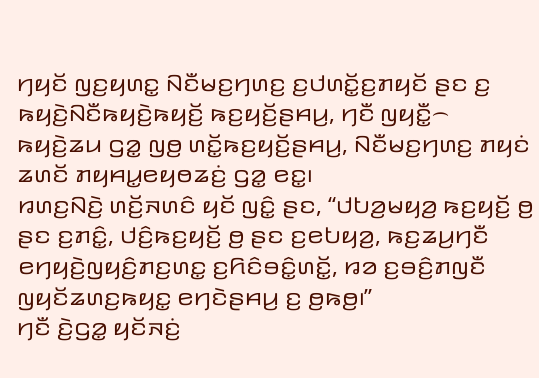ꤚꤟꤢꤩ ꤜꤢ꤬ꤟꤛꤢ꤭ ꤡꤢꤪꤗꤢ꤬ꤚꤛꤢ꤬ ꤢ꤬ꤓꤛꤢꤩ꤭ꤢ꤬ꤊꤟꤢꤩ ꤔꤢ ꤢ꤬ ꤒꤟꤢꤧ꤬ꤡꤢꤪꤒꤟꤢꤧ꤬ꤒꤟꤢꤩ꤬ ꤒꤢ꤬ꤟꤢꤩ꤬ꤔꤌꤣ꤬, ꤚꤢꤪ ꤜꤟꤢꤪ꤭꤮ ꤒꤟꤢꤧ꤬ꤘꤣ ꤞꤤ꤭ ꤜꤥ꤬ ꤛꤢꤩ꤭ꤒꤢ꤬ꤟꤢꤩ꤬ꤔꤌꤣ꤬, ꤡꤢꤪꤗꤢ꤬ꤚꤛꤢ꤬ ꤊꤟꤢꤦ ꤘꤛꤢꤩ ꤊꤟꤌꤣ꤭ꤕꤟꤥꤘꤢꤦ꤬ ꤞꤤ꤭ ꤕꤢ꤭꤯
ꤙꤛꤢ꤬ꤡꤢꤧ꤬ ꤛꤢꤩ꤬ꤏꤛꤢꤨ ꤟꤢꤩ ꤜꤢꤨ꤭ ꤔꤢ, “ꤓꤝꤤ꤬ꤗꤟꤤ꤬ ꤒꤢ꤬ꤟꤢꤩ꤬ ꤥ꤬ ꤔꤢ ꤢ꤬ꤊꤢꤨ꤭, ꤓꤢꤨ꤬ꤒꤢ꤬ꤟꤢꤩ꤬ ꤥ꤬ ꤔꤢ ꤢ꤬ꤕꤝꤟꤤ꤬, ꤒꤢ꤬ꤘꤣ꤬ꤚꤢꤪ ꤕꤚꤟꤢꤧ꤬ꤜꤟꤢꤨ꤬ꤊꤢ꤬ꤛꤢ꤭ ꤢ꤬ꤖꤢꤨꤋꤢꤨ꤭ꤛꤢꤩ꤭, ꤙꤤ ꤢ꤬ꤋꤢꤨ꤬ꤊꤜꤢꤪ ꤜꤟꤢꤩꤘꤛꤢ꤬ꤒꤟꤢ꤭ ꤕꤚꤢꤧꤔꤌꤣ꤬ ꤢ꤬ ꤥ꤬ꤒꤥ꤬꤯”
ꤚꤢꤪ ꤢꤧ꤬ꤞꤤ꤭ ꤟꤢꤩꤏꤢꤦ꤬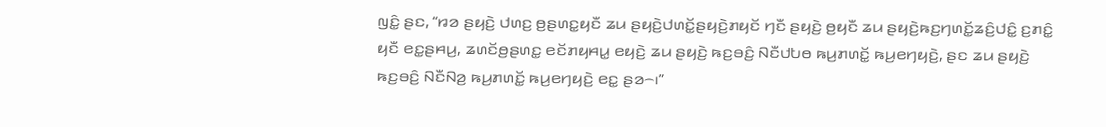ꤜꤢꤨ꤭ ꤔꤢ, “ꤙꤤ ꤔꤟꤢꤧ꤬ ꤓꤛꤢ꤬ ꤥ꤬ꤔꤛꤢ꤭ꤟꤢꤪ ꤘꤣ ꤔꤟꤢꤧ꤬ꤓꤛꤢꤩ꤭ꤔꤟꤢꤧ꤬ꤊꤟꤢꤩ ꤚꤢꤪ ꤔꤟꤢꤧ꤬ ꤥ꤬ꤟꤢꤪ ꤘꤣ ꤔꤟꤢꤧ꤬ꤒꤢ꤬ꤚꤛꤢꤩ꤭ꤘꤢꤨ꤬ꤓꤢꤨ꤭ ꤢ꤬ꤊꤢꤨ꤭ ꤟꤢꤪ ꤕꤢ꤭ꤔꤌꤣ꤬, ꤘꤛꤢꤩꤥ꤬ꤔꤛꤢ꤭ ꤕꤢꤩꤊꤟꤌꤣ꤭ ꤕꤟꤢꤧ꤬ ꤘꤣ ꤔꤟꤢꤧ꤬ ꤒꤢ꤬ꤋꤢꤨ꤬ ꤡꤢꤪꤓꤝꤥ ꤒꤣ꤬ꤊꤛꤢꤩ꤭ ꤒꤣ꤬ꤕꤚꤟꤢꤧ꤬, ꤔꤢ ꤘꤣ ꤔꤟꤢꤧ꤬ ꤒꤢ꤬ꤋꤢꤨ꤬ ꤡꤢꤪꤡꤤ꤬ ꤒꤣ꤬ꤊꤛꤢꤩ꤭ ꤒꤣ꤬ꤕꤚꤟꤢꤧ꤬ ꤕꤢ꤭ ꤔꤤ꤮꤯”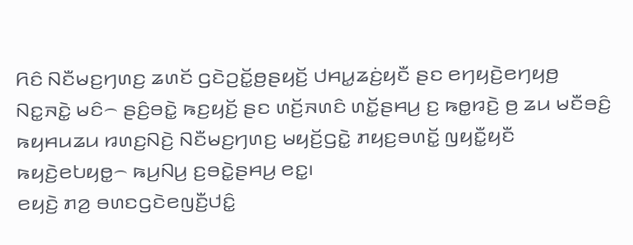ꤖꤢꤨ ꤡꤢꤪꤗꤢ꤬ꤚꤛꤢ꤬ ꤘꤛꤢꤩ ꤞꤢꤧꤑꤢꤩ꤭ꤥ꤬ꤔꤟꤢꤩ꤬ ꤓꤌꤣ꤭ꤘꤢꤦ꤬ꤟꤢꤪ ꤔꤢ ꤕꤚꤟꤢꤧ꤬ꤕꤚꤟꤥ꤬ ꤡꤢ꤭ꤏꤢꤧ꤭ ꤗꤢꤨ꤮ ꤔꤢꤨ꤬ꤋꤢꤧ꤭ ꤒꤢ꤬ꤟꤢꤩ꤬ ꤔꤢ ꤛꤢꤩ꤬ꤏꤛꤢꤨ ꤛꤢꤩ꤭ꤔꤌꤣ꤬ ꤢ꤬ ꤒꤥ꤭ꤙꤢꤧ꤬ ꤥ꤬ ꤘꤣ ꤗꤢꤪꤋꤢꤨ꤬ ꤒꤟꤌꤣꤘꤣ ꤙꤛꤢ꤬ꤡꤢꤧ꤬ ꤡꤢꤪꤗꤢ꤬ꤚꤛꤢ꤬ ꤗꤟꤢꤩ꤬ꤞꤢꤧ꤭ ꤊꤟꤢ꤬ꤋꤛꤢꤩ꤭ ꤜꤟꤢꤪ꤭ꤟꤢꤪ ꤒꤟꤢꤧ꤬ꤕꤝꤟꤥ꤭꤮ ꤒꤣ꤬ꤡꤣ꤬ ꤢ꤬ꤋꤢꤧ꤭ꤔꤌꤣ꤬ ꤕꤢ꤭꤯
ꤕꤟꤢꤧ꤬ ꤊꤤ꤬ ꤋꤛꤢꤞꤢꤧꤕꤜꤢꤪ꤬ꤓꤢꤨ꤭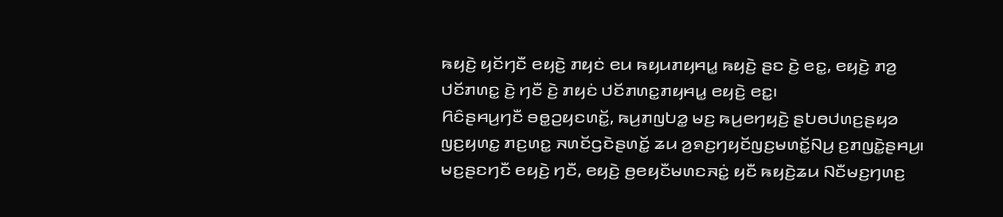ꤒꤟꤢꤧ꤬ ꤟꤢꤩꤚꤢꤪ ꤕꤟꤢꤧ꤬ ꤊꤟꤢꤦ ꤕꤣ ꤒꤟꤣꤊꤟꤌꤣ꤭ ꤒꤟꤢꤧ꤬ ꤔꤢ ꤢꤧ꤬ ꤕꤢ꤭, ꤕꤟꤢꤧ꤬ ꤊꤤ꤬ ꤓꤢꤩꤊꤛꤢ꤭ ꤢꤧ꤬ ꤚꤢꤪ ꤢꤧ꤬ ꤊꤟꤢꤦ ꤓꤢꤩꤊꤛꤢ꤭ꤊꤟꤌꤣ꤭ ꤕꤟꤢꤧ꤬ ꤕꤢ꤭꤯
ꤖꤢꤨꤔꤌꤣ꤬ꤚꤢꤪ ꤋꤥ꤭ꤑꤟꤢꤛꤢꤩ꤭, ꤒꤣ꤬ꤊꤜꤝꤤ꤭ ꤗꤢ꤬ ꤒꤣ꤬ꤕꤚꤟꤢꤧ꤬ ꤔꤝꤥꤓꤛꤢ꤬ꤔꤟꤤ ꤜꤢ꤬ꤟꤛꤢ꤭ ꤊꤢ꤬ꤛꤢ꤭ ꤏꤛꤢꤩꤞꤢꤧꤔꤛꤢꤩ꤭ ꤘꤣ ꤤ꤬ꤎꤢ꤬ꤚꤟꤢꤩꤜꤢ꤬ꤗꤛꤢꤩ꤭ꤡꤣ꤬ ꤢ꤬ꤊꤜꤢꤧ꤭ꤔꤌꤣ꤬꤯
ꤗꤢ꤬ꤔꤢꤚꤢꤪ ꤕꤟꤢꤧ꤬ ꤚꤢꤪ, ꤕꤟꤢꤧ꤬ ꤥ꤬ꤕꤟꤢꤪꤗꤛꤢꤏꤢꤦ꤭ ꤟꤢꤪ ꤒꤟꤢꤧ꤬ꤘꤣ ꤡꤢꤪꤗꤢ꤬ꤚꤛꤢ꤬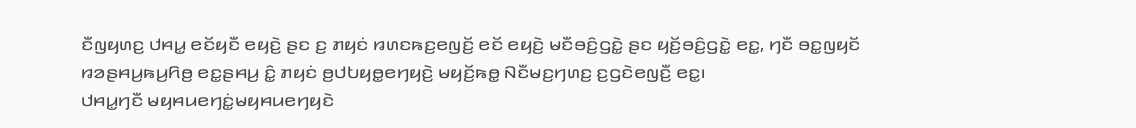ꤢꤪꤜꤟꤛꤢ꤬ ꤓꤌꤣ꤭ ꤕꤢꤩꤟꤢꤪ ꤕꤟꤢꤧ꤬ ꤔꤢ ꤢ꤬ ꤊꤟꤢꤦ ꤙꤛꤢꤒꤢ꤬ꤕꤜꤢꤩ꤬ ꤕꤢꤩ ꤕꤟꤢꤧ꤬ ꤗꤢꤪꤋꤢꤨ꤬ꤞꤢꤧ꤭ ꤔꤢ ꤟꤢꤩ꤬ꤋꤢꤨ꤬ꤞꤢꤧ꤭ ꤕꤢ꤭, ꤚꤢꤪ ꤋꤢ꤭ꤜꤟꤢꤩ ꤙꤤꤔꤌꤣ꤬ꤒꤣ꤬ꤖꤥ꤬ ꤕꤢ꤭ꤔꤌꤣ꤬ ꤢꤨ꤭ ꤊꤟꤢꤦ ꤥ꤬ꤓꤝꤟꤥ꤭ꤕꤚꤟꤢꤧ꤬ ꤗꤟꤢꤩ꤬ꤒꤥ꤭ ꤡꤢꤪꤗꤢ꤬ꤚꤛꤢ꤬ ꤢ꤬ꤞꤢꤧꤕꤜꤢꤪ꤬ ꤕꤢ꤭꤯
ꤓꤌꤣ꤭ꤚꤢꤪ ꤗꤟꤌꤣꤕꤚꤢꤦ꤭ꤗꤟꤌꤣꤕꤚꤟꤢꤧ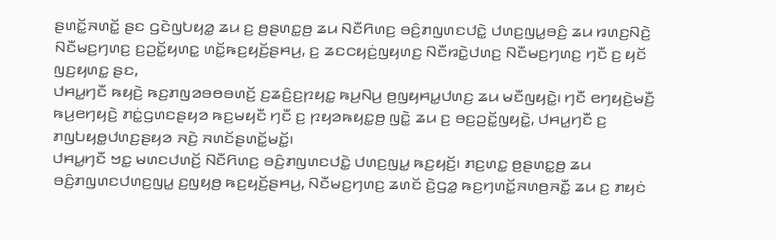ꤔꤛꤢꤩ꤭ꤏꤛꤢꤩ꤭ ꤔꤢ ꤞꤢꤧꤜꤝꤟꤤ꤭ ꤘꤣ ꤢ꤬ ꤥ꤬ꤔꤛꤢ꤭ꤥ꤬ ꤘꤣ ꤡꤢꤪꤖꤛꤢ꤬ ꤋꤢꤨ꤬ꤊꤜꤛꤢꤓꤢꤧ꤭ ꤓꤛꤢ꤬ꤜꤣ꤭ꤋꤢꤨ꤬ ꤘꤣ ꤙꤛꤢ꤬ꤡꤢꤧ꤬ ꤡꤢꤪꤗꤢ꤬ꤚꤛꤢ꤬ ꤢ꤬ꤑꤢꤩ꤭ꤟꤛꤢ꤭ ꤛꤢꤩ꤭ꤒꤢ꤬ꤟꤢꤩ꤬ꤔꤌꤣ꤬, ꤢ꤬ ꤘꤢꤍꤟꤢꤦ꤬ꤜꤟꤛꤢ꤬ ꤡꤢꤪꤙꤢꤧ꤭ꤓꤛꤢ꤬ ꤡꤢꤪꤗꤢ꤬ꤚꤛꤢ꤬ ꤚꤢꤪ ꤢ꤬ ꤟꤢꤩ ꤜꤢ꤬ꤟꤛꤢ꤭ ꤔꤢ,
ꤓꤌꤣ꤭ꤚꤢꤪ ꤒꤟꤢꤧ꤬ ꤒꤢ꤬ꤊꤜꤤꤋꤥꤋꤛꤢꤩ꤬ ꤢ꤬ꤘꤢꤨ꤬ꤢ꤬ꤐꤟꤢ꤭ ꤒꤣ꤬ꤡꤣ꤬ ꤥ꤬ꤜꤟꤌꤣ꤭ꤓꤛꤢ꤬ ꤘꤣ ꤗꤢꤪꤜꤟꤢꤧ꤭꤯ ꤚꤢꤪ ꤕꤚꤟꤢꤧ꤬ꤗꤢꤪ꤬ ꤒꤣ꤬ꤕꤚꤟꤢꤧ꤬ ꤊꤢꤦ꤭ꤞꤛꤢꤔꤟꤤ ꤒꤢ꤬ꤗꤟꤢꤪ ꤚꤢꤪ ꤢ꤬ ꤐꤟꤤꤒꤟꤢ꤭ꤥ꤬ ꤜꤢꤧ꤭ ꤘꤣ ꤢ꤬ ꤋꤢ꤬ꤑꤢꤩ꤭ꤜꤟꤢꤧ꤭, ꤓꤌꤣ꤭ꤚꤢꤪ ꤢ꤬ ꤊꤜꤝꤟꤥ꤭ꤓꤛꤢ꤬ꤔꤟꤤ ꤏꤢꤧ꤬ ꤏꤛꤢꤩꤔꤛꤢꤩ꤭ꤗꤢꤩ꤭꤯
ꤓꤌꤣ꤭ꤚꤢꤪ ꤠꤢ꤭ ꤗꤛꤢꤓꤛꤢꤩ꤬ ꤡꤢꤪꤖꤛꤢ꤬ ꤋꤢꤨ꤬ꤊꤜꤛꤢꤓꤢꤧ꤭ ꤓꤛꤢ꤬ꤜꤣ꤭ ꤒꤢ꤬ꤟꤢꤩ꤬꤯ ꤊꤢ꤬ꤛꤢ꤭ ꤥ꤬ꤔꤛꤢ꤭ꤥ꤬ ꤘꤣ ꤋꤢꤨ꤬ꤊꤜꤛꤢꤓꤛꤢ꤬ꤜꤣ꤭ ꤢ꤬ꤜꤟꤥ꤬ ꤒꤢ꤬ꤟꤢꤩ꤬ꤔꤌꤣ꤬, ꤡꤢꤪꤗꤢ꤬ꤚꤛꤢ꤬ ꤘꤛꤢꤩ ꤢꤧ꤬ꤞꤤ꤭ ꤒꤢ꤬ꤚꤛꤢꤩ꤭ꤏꤛꤥ꤬ꤏꤢꤪ꤭ ꤘꤣ ꤢ꤬ ꤊꤟꤢꤦ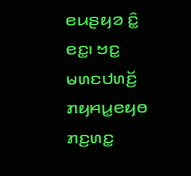ꤕꤣꤔꤟꤤ ꤢꤨ꤭ ꤕꤢ꤭꤯ ꤠꤢ꤭ ꤗꤛꤢꤓꤛꤢꤩ꤬ ꤊꤟꤌꤣ꤭ꤕꤟꤥ ꤊꤢ꤬ꤛꤢ꤭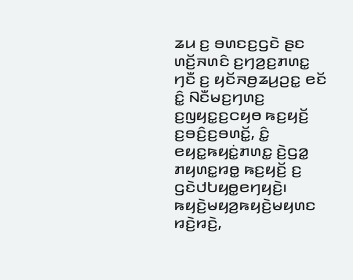ꤘꤣ ꤢ꤬ ꤋꤛꤢꤢ꤬ꤞꤢꤧ ꤔꤢ ꤛꤢꤩ꤬ꤏꤛꤢꤨ ꤢ꤬ꤚꤤ꤬ꤢ꤬ꤊꤛꤢ꤭ ꤚꤢꤪ ꤢ꤬ ꤟꤢꤩꤏꤥ꤬ꤘꤣ꤬ꤑꤢ꤭ ꤕꤢꤩ ꤢꤨ꤭ ꤡꤢꤪꤗꤢ꤬ꤚꤛꤢ꤬ ꤢ꤬ꤜꤟꤢ꤭ꤢ꤬ꤍꤟꤥ ꤒꤢ꤬ꤟꤢꤩ꤬ ꤢ꤬ꤋꤢꤨ꤬ꤢ꤬ꤋꤛꤢꤩ꤭, ꤢꤨ꤭ ꤕꤟꤢ꤭ꤒꤟꤢꤦ꤭ꤊꤛꤢ꤭ ꤢꤧ꤬ꤞꤤ꤭ ꤊꤟꤛꤢ꤭ꤙꤥ꤭ ꤒꤢ꤬ꤟꤢꤩ꤬ ꤢ꤬ ꤞꤢꤧꤓꤝꤟꤥ꤭ꤕꤚꤟꤢꤧ꤬꤯ ꤒꤟꤢꤧ꤬ꤗꤟꤤ꤬ꤒꤟꤢꤧ꤬ꤗꤟꤛꤢ ꤙꤢꤧ꤬ꤙꤢꤧ꤬,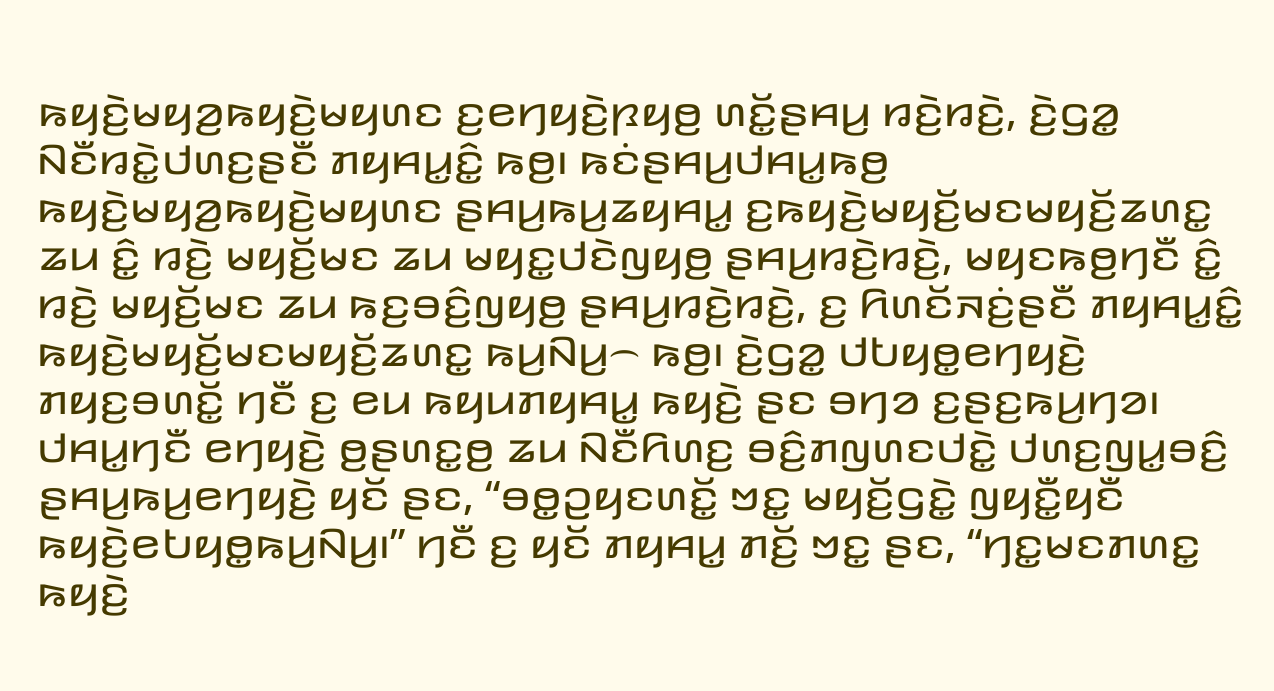ꤒꤟꤢꤧ꤬ꤗꤟꤤ꤬ꤒꤟꤢꤧ꤬ꤗꤟꤛꤢ ꤢ꤬ꤕꤚꤟꤢꤧ꤬ꤐꤟꤥ꤬ ꤛꤢꤩ꤭ꤔꤌꤣ꤬ ꤙꤢꤧ꤬ꤙꤢꤧ꤬, ꤢꤧ꤬ꤞꤤ꤭ ꤡꤢꤪꤙꤢꤧ꤭ꤓꤛꤢ꤬ꤔꤢꤪ ꤊꤟꤌꤣ꤭ꤢꤨ꤭ ꤒꤥ꤬꤯ ꤒꤢꤦꤔꤌꤣ꤬ꤓꤌꤣ꤭ꤒꤥ꤬ ꤒꤟꤢꤧ꤬ꤗꤟꤤ꤬ꤒꤟꤢꤧ꤬ꤗꤟꤛꤢ ꤔꤌꤣ꤬ꤒꤣ꤬ꤘꤟꤌꤣ꤭ ꤢ꤬ꤒꤟꤢꤧ꤬ꤗꤟꤢꤩ꤬ꤗꤢꤗꤟꤢꤩ꤬ꤘꤛꤢ꤭ ꤘꤣ ꤢꤨ꤭ ꤙꤢꤧ꤬ ꤗꤟꤢꤩ꤬ꤗꤢ ꤘꤣ ꤗꤟꤢ꤭ꤓꤢꤧꤜꤟꤥ꤬ ꤔꤌꤣ꤬ꤙꤢꤧ꤬ꤙꤢꤧ꤬, ꤗꤟꤢꤒꤥ꤬ꤚꤢꤪ ꤢꤨ꤭ ꤙꤢꤧ꤬ ꤗꤟꤢꤩ꤬ꤗꤢ ꤘꤣ ꤒꤢ꤬ꤋꤢꤨ꤬ꤜꤟꤥ꤬ ꤔꤌꤣ꤬ꤙꤢꤧ꤬ꤙꤢꤧ꤬, ꤢ꤬ ꤖꤛꤢꤩꤏꤢꤦ꤬ꤔꤢꤪ ꤊꤟꤌꤣ꤭ꤢꤨ꤭ ꤒꤟꤢꤧ꤬ꤗꤟꤢꤩ꤬ꤗꤢꤗꤟꤢꤩ꤬ꤘꤛꤢ꤭ ꤒꤣ꤬ꤡꤣ꤬꤮ ꤒꤥ꤬꤯ ꤢꤧ꤬ꤞꤤ꤭ ꤓꤝꤟꤥ꤭ꤕꤚꤟꤢꤧ꤬ ꤊꤟꤢ꤬ꤋꤛꤢꤩ꤭ ꤚꤢꤪ ꤢ꤬ ꤕꤣ ꤒꤟꤣꤊꤟꤌꤣ꤭ ꤒꤟꤢꤧ꤬ ꤔꤢ ꤋꤚꤤ ꤢ꤬ꤔꤢ꤬ꤒꤣ꤬ꤚꤤ꤯
ꤓꤌꤣ꤭ꤚꤢꤪ ꤕꤚꤟꤢꤧ꤬ ꤥ꤬ꤔꤛꤢ꤭ꤥ꤬ ꤘꤣ ꤡꤢꤪꤖꤛꤢ꤬ ꤋꤢꤨ꤬ꤊꤜꤛꤢꤓꤢꤧ꤭ ꤓꤛꤢ꤬ꤜꤣ꤭ꤋꤢꤨ꤬ ꤔꤌꤣ꤬ꤒꤣ꤬ꤕꤚꤟꤢꤧ꤬ ꤟꤢꤩ ꤔꤢ, “ꤋꤥ꤭ꤑꤟꤢꤛꤢꤩ꤭ ꤠꤢ꤭ ꤗꤟꤢꤩ꤬ꤞꤢꤧ꤭ ꤜꤟꤢꤪ꤭ꤟꤢꤪ ꤒꤟꤢꤧ꤬ꤕꤝꤟꤥ꤭ꤒꤣ꤬ꤡꤣ꤬꤯” ꤚꤢꤪ ꤢ꤬ ꤟꤢꤩ ꤊꤟꤌꤣ꤭ ꤊꤢꤩ꤬ ꤠꤢ꤭ ꤔꤢ, “ꤚꤢ꤭ꤗꤢꤊꤛꤢ꤭ ꤒꤟꤢꤧ꤬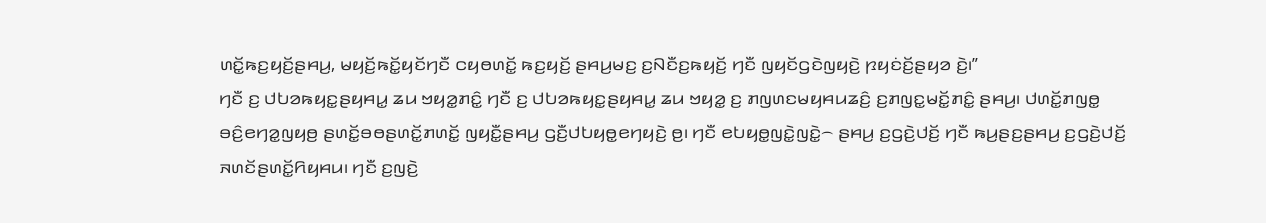ꤛꤢꤩ꤭ꤒꤢ꤬ꤟꤢꤩ꤬ꤔꤌꤣ꤬, ꤗꤟꤢꤩ꤬ꤒꤢꤩ꤭ꤟꤢꤩꤚꤢꤪ ꤍꤟꤥꤛꤢꤩ꤭ ꤒꤢ꤬ꤟꤢꤩ꤬ ꤔꤌꤣ꤬ꤗꤢ꤬ ꤢ꤬ꤡꤢꤪꤢ꤬ꤒꤟꤢꤩ꤬ ꤚꤢꤪ ꤜꤟꤢꤩꤞꤢꤧꤜꤟꤢꤧ꤬ ꤐꤟꤢꤦꤢꤩ꤬ꤔꤟꤤ ꤢꤧ꤬꤯”
ꤚꤢꤪ ꤢ꤬ ꤓꤝꤤꤒꤟꤢ꤭ꤔꤟꤌꤣ꤭ ꤘꤣ ꤠꤟꤤ꤭ꤊꤢꤨ꤭ ꤚꤢꤪ ꤢ꤬ ꤓꤝꤤꤒꤟꤢ꤭ꤔꤟꤌꤣ꤭ ꤘꤣ ꤠꤟꤤ꤭ ꤢ꤬ ꤊꤜꤛꤢꤗꤟꤌꤣꤘꤢꤨ꤬ ꤢ꤬ꤊꤜꤢ꤭ꤗꤢꤩ꤭ꤊꤢꤨ꤭ ꤔꤌꤣ꤬꤯ ꤓꤛꤢꤩ꤭ꤊꤜꤥ꤭ ꤋꤢꤨ꤬ꤕꤚꤤ꤭ꤜꤟꤥ꤬ ꤔꤛꤢꤩ꤭ꤋꤥꤔꤛꤢꤩ꤭ꤊꤛꤢꤩ꤭ ꤜꤟꤢꤪ꤭ꤔꤌꤣ꤬ ꤞꤢꤪ꤬ꤓꤝꤟꤥ꤭ꤕꤚꤟꤢꤧ꤬ ꤥ꤬꤯ ꤚꤢꤪ ꤕꤝꤟꤥ꤭ꤜꤢꤧ꤭ꤜꤢꤧ꤭꤮ ꤔꤌꤣ꤬ ꤢ꤬ꤞꤢꤧ꤬ꤓꤢꤩ꤬ ꤚꤢꤪ ꤒꤣ꤬ꤔꤢ꤬ꤔꤌꤣ꤬ ꤢ꤬ꤞꤢꤧ꤬ꤓꤢꤩ꤬ ꤏꤛꤢꤩꤔꤛꤢꤩ꤭ꤖꤟꤌꤣ꤯ ꤚꤢꤪ ꤢ꤬ꤜꤢꤧ꤬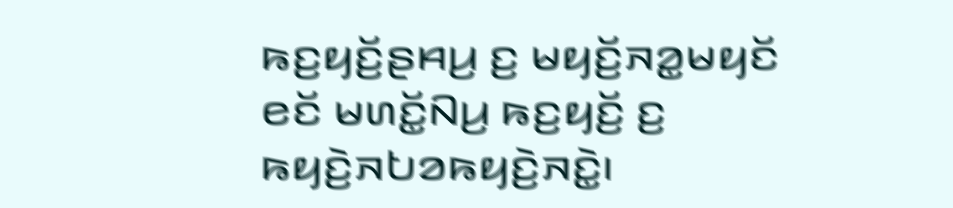ꤒꤢ꤬ꤟꤢꤩ꤬ꤔꤌꤣ꤬ ꤢ꤬ ꤗꤟꤢꤩ꤬ꤏꤤ꤭ꤗꤟꤢꤩ ꤕꤢꤩ ꤗꤛꤢꤩ꤭ꤡꤣ꤬ ꤒꤢ꤬ꤟꤢꤩ꤬ ꤢ꤬ ꤒꤟꤢꤧ꤬ꤏꤝꤤꤒꤟꤢꤧ꤬ꤏꤢꤧ꤭꤯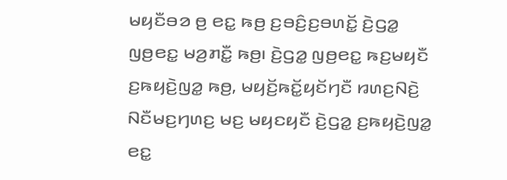ꤗꤟꤢꤪꤋꤤ ꤥ꤬ ꤕꤢ꤭ ꤒꤥ꤬ ꤢ꤬ꤋꤢꤨ꤬ꤢ꤬ꤋꤛꤢꤩ꤭ ꤢꤧ꤬ꤞꤤ꤭ ꤜꤥ꤬ꤕꤢ꤭ ꤗꤤ꤬ꤊꤢꤪ꤭ ꤒꤥ꤬꤯ ꤢꤧ꤬ꤞꤤ꤭ ꤜꤥ꤬ꤕꤢ꤭ ꤒꤢ꤬ꤗꤟꤢꤪ ꤢ꤬ꤒꤟꤢꤧ꤬ꤜꤤ꤭ ꤒꤥ꤬, ꤗꤟꤢꤩ꤬ꤒꤢꤩ꤭ꤟꤢꤩꤚꤢꤪ ꤙꤛꤢ꤬ꤡꤢꤧ꤬ ꤡꤢꤪꤗꤢ꤬ꤚꤛꤢ꤬ ꤗꤢ꤬ ꤗꤟꤢꤟꤢꤪ ꤢꤧ꤬ꤞꤤ꤭ ꤢ꤬ꤒꤟꤢꤧ꤬ꤜꤤ꤭ ꤕꤢ꤭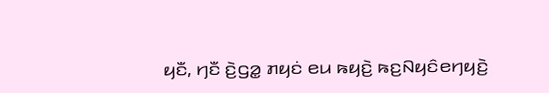ꤟꤢꤪ, ꤚꤢꤪ ꤢꤧ꤬ꤞꤤ꤭ ꤊꤟꤢꤦ ꤕꤣ ꤒꤟꤢꤧ꤬ ꤒꤢ꤬ꤡꤟꤢꤨꤕꤚꤟꤢꤧ꤬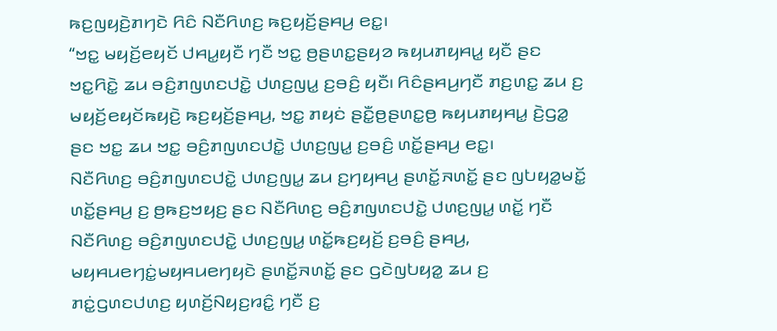ꤒꤢ꤬ꤜꤟꤢꤧ꤬ꤊꤚꤢꤧ ꤖꤢꤨ ꤡꤢꤪꤖꤛꤢ꤬ ꤒꤢ꤬ꤟꤢꤩ꤬ꤔꤌꤣ꤬ ꤕꤢ꤭꤯
“ꤠꤢ꤭ ꤗꤟꤢꤩ꤬ꤕꤟꤢꤩ ꤓꤌꤣ꤭ꤟꤢꤪ ꤚꤢꤪ ꤠꤢ꤭ ꤥ꤬ꤔꤛꤢ꤭ꤔꤟꤤ ꤒꤟꤣꤊꤟꤌꤣ꤭ ꤟꤢꤪ ꤔꤢ ꤠꤢ꤭ꤖꤢꤧ꤭ ꤘꤣ ꤋꤢꤨ꤬ꤊꤜꤛꤢꤓꤢꤧ꤭ ꤓꤛꤢ꤬ꤜꤣ꤭ ꤢ꤬ꤋꤢꤨ꤬ ꤟꤢꤪ꤯ ꤖꤢꤨꤔꤌꤣ꤬ꤚꤢꤪ ꤊꤢ꤬ꤛꤢ꤭ ꤘꤣ ꤢ꤬ ꤗꤟꤢꤩ꤬ꤕꤟꤢꤩꤒꤟꤢꤧ꤬ ꤒꤢ꤬ꤟꤢꤩ꤬ꤔꤌꤣ꤬, ꤠꤢ꤭ ꤊꤟꤢꤦ ꤔꤢꤪ꤭ꤥ꤬ꤔꤛꤢ꤭ꤥ꤬ ꤒꤟꤣꤊꤟꤌꤣ꤭ ꤢꤧ꤬ꤞꤤ꤭ ꤔꤢ ꤠꤢ꤭ ꤘꤣ ꤠꤢ꤭ ꤋꤢꤨ꤬ꤊꤜꤛꤢꤓꤢꤧ꤭ ꤓꤛꤢ꤬ꤜꤣ꤭ ꤢ꤬ꤋꤢꤨ꤬ ꤛꤢꤩ꤭ꤔꤌꤣ꤬ ꤕꤢ꤭꤯
ꤡꤢꤪꤖꤛꤢ꤬ ꤋꤢꤨ꤬ꤊꤜꤛꤢꤓꤢꤧ꤭ ꤓꤛꤢ꤬ꤜꤣ꤭ ꤘꤣ ꤢ꤬ꤚꤟꤌꤣ꤬ ꤔꤛꤢꤩ꤭ꤏꤛꤢꤩ꤭ ꤔꤢ ꤜꤝꤟꤤ꤭ꤗꤢꤩ꤭ ꤛꤢꤩ꤭ꤔꤌꤣ꤬ ꤢ꤬ ꤥ꤬ꤒꤢ꤬ꤠꤟꤢ꤬ ꤔꤢ ꤡꤢꤪꤖꤛꤢ꤬ ꤋꤢꤨ꤬ꤊꤜꤛꤢꤓꤢꤧ꤭ ꤓꤛꤢ꤬ꤜꤣ꤭ ꤛꤢꤩ꤭ ꤚꤢꤪ ꤡꤢꤪꤖꤛꤢ꤬ ꤋꤢꤨ꤬ꤊꤜꤛꤢꤓꤢꤧ꤭ ꤓꤛꤢ꤬ꤜꤣ꤭ ꤛꤢꤩ꤭ꤒꤢ꤬ꤟꤢꤩ꤬ ꤢ꤬ꤋꤢꤨ꤬ ꤔꤌꤣ꤬, ꤗꤟꤌꤣꤕꤚꤢꤦ꤭ꤗꤟꤌꤣꤕꤚꤟꤢꤧ ꤔꤛꤢꤩ꤭ꤏꤛꤢꤩ꤭ ꤔꤢ ꤞꤢꤧꤜꤝꤟꤤ꤭ ꤘꤣ ꤢ꤬ ꤊꤢꤦ꤭ꤞꤛꤢꤓꤛꤢ꤬ ꤟꤛꤢꤩ꤬ꤡꤟꤢ꤬ꤙꤢꤨ꤭ ꤚꤢꤪ ꤢ꤬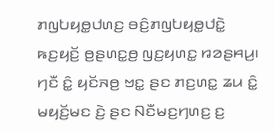ꤊꤜꤝꤟꤥ꤭ꤓꤛꤢ꤬ ꤋꤢꤨ꤬ꤊꤜꤝꤟꤥ꤭ꤓꤢꤧ꤭ ꤒꤢ꤬ꤟꤢꤩ꤬ ꤥ꤬ꤔꤛꤢ꤭ꤥ꤬ ꤜꤢ꤬ꤟꤛꤢ꤭ ꤙꤤꤔꤌꤣ꤬꤯
ꤚꤢꤪ ꤢꤨ꤭ ꤟꤢꤩꤏꤥ꤬ ꤠꤢ꤭ ꤔꤢ ꤊꤢ꤬ꤛꤢ꤭ ꤘꤣ ꤢꤨ꤭ ꤗꤟꤢꤩ꤬ꤗꤢ ꤢꤧ꤬ ꤔꤢ ꤡꤢꤪꤗꤢ꤬ꤚꤛꤢ꤬ ꤢ꤬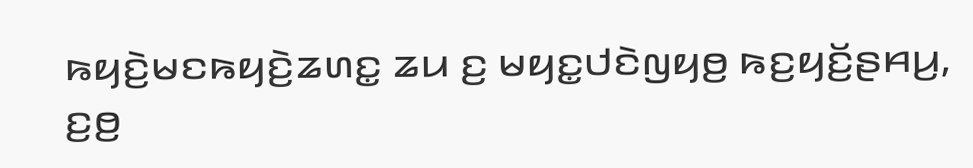ꤒꤟꤢꤧ꤬ꤗꤢꤒꤟꤢꤧ꤬ꤘꤛꤢ꤭ ꤘꤣ ꤢ꤬ ꤗꤟꤢ꤭ꤓꤢꤧꤜꤟꤥ꤬ ꤒꤢ꤬ꤟꤢꤩ꤬ꤔꤌꤣ꤬, ꤢ꤬ꤥ꤬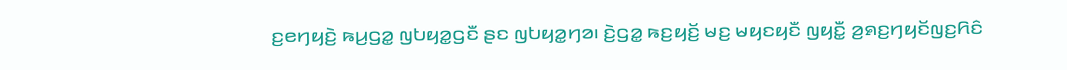ꤢ꤬ꤕꤚꤟꤢꤧ꤬ ꤒꤣ꤬ꤞꤤ꤭ ꤜꤝꤟꤤ꤭ꤞꤢꤪ ꤔꤢ ꤜꤝꤟꤤ꤭ꤚꤤ꤯ ꤢꤧ꤬ꤞꤤ꤭ ꤒꤢ꤬ꤟꤢꤩ꤬ ꤗꤢ꤬ ꤗꤟꤢꤟꤢꤪ ꤜꤟꤢꤪ꤭ ꤤ꤬ꤎꤢ꤬ꤚꤟꤢꤩꤜꤢ꤬ꤖꤢꤨ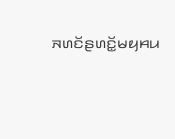ꤏꤛꤢꤩꤔꤛꤢꤩ꤭ꤗꤟꤌꤣ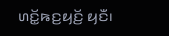ꤛꤢꤩ꤭ꤒꤢ꤬ꤟꤢꤩ꤬ ꤟꤢꤪ꤯